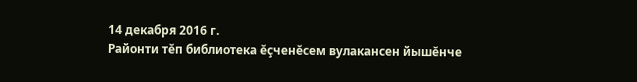14 декабря 2016 г.
Районти тĕп библиотека ĕçченĕсем вулакансен йышĕнче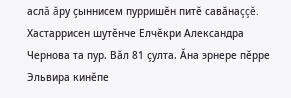аслă ăру çыннисем пурришĕн питĕ савăнаççĕ. Хастаррисен шутĕнче Елчĕкри Александра Чернова та пур. Вăл 81 çулта. Ăна эрнере пĕрре Эльвира кинĕпе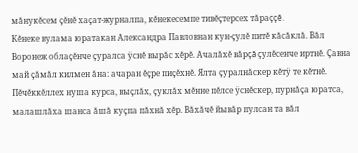мăнукĕсем çĕнĕ хаçат-журналпа, кĕнекесемпе тивĕçтерсех тăраççĕ.
Кĕнеке вулама юратакан Александра Павловнан кун-çулĕ питĕ кăсăклă. Вăл Воронеж облаçĕнче çуралса ÿснĕ вырăс хĕрĕ. Ачалăхĕ вăрçă çулĕсенче иртнĕ. Çавна май çăмăл килмен ăна: ачаран ĕçре пиçĕхнĕ. Ялта çуралнăскер кĕтÿ те кĕтнĕ. Пĕчĕккĕллех нуша курса, выçлăх, çуклăх мĕнне пĕлсе ÿснĕскер, пурнăçа юратса, малашлăха шанса ăшă куçпа пăхнă хĕр. Вăхăчĕ йывăр пулсан та вăл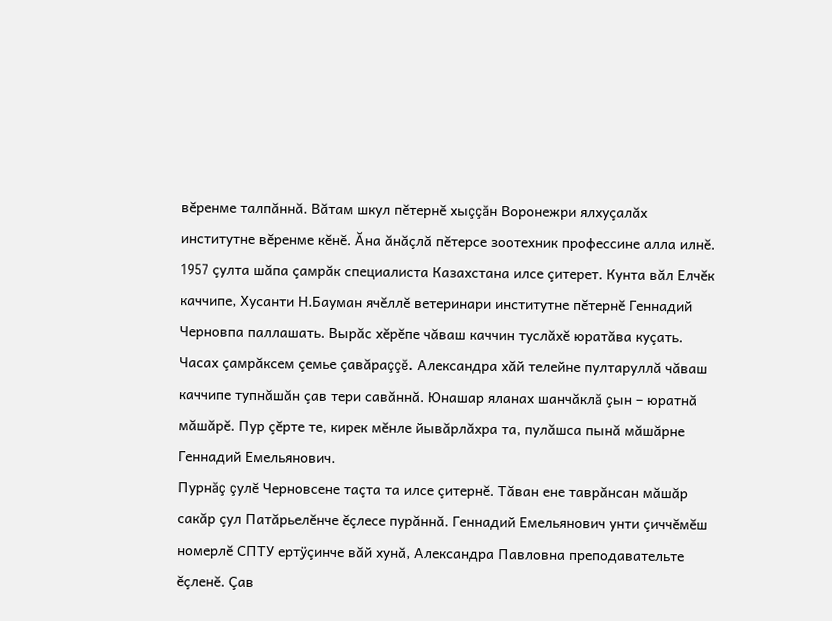вĕренме талпăннă. Вăтам шкул пĕтернĕ хыççăн Воронежри ялхуçалăх институтне вĕренме кĕнĕ. Ăна ăнăçлă пĕтерсе зоотехник профессине алла илнĕ.
1957 çулта шăпа çамрăк специалиста Казахстана илсе çитерет. Кунта вăл Елчĕк каччипе, Хусанти Н.Бауман ячĕллĕ ветеринари институтне пĕтернĕ Геннадий Черновпа паллашать. Вырăс хĕрĕпе чăваш каччин туслăхĕ юратăва куçать. Часах çамрăксем çемье çавăраççĕ. Александра хăй телейне пултаруллă чăваш каччипе тупнăшăн çав тери савăннă. Юнашар яланах шанчăклă çын – юратнă мăшăрĕ. Пур çĕрте те, кирек мĕнле йывăрлăхра та, пулăшса пынă мăшăрне Геннадий Емельянович.
Пурнăç çулĕ Черновсене таçта та илсе çитернĕ. Тăван ене таврăнсан мăшăр сакăр çул Патăрьелĕнче ĕçлесе пурăннă. Геннадий Емельянович унти çиччĕмĕш номерлĕ СПТУ ертÿçинче вăй хунă, Александра Павловна преподавательте ĕçленĕ. Çав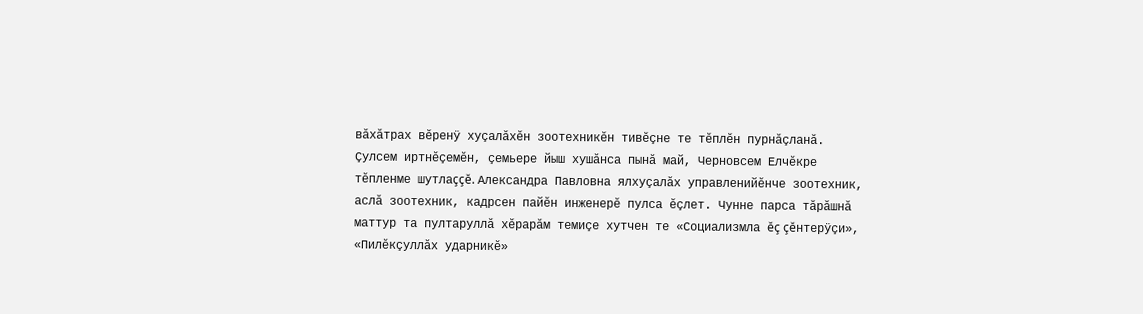вăхăтрах вĕренÿ хуçалăхĕн зоотехникĕн тивĕçне те тĕплĕн пурнăçланă.
Çулсем иртнĕçемĕн, çемьере йыш хушăнса пынă май, Черновсем Елчĕкре тĕпленме шутлаççĕ. Александра Павловна ялхуçалăх управленийĕнче зоотехник, аслă зоотехник, кадрсен пайĕн инженерĕ пулса ĕçлет. Чунне парса тăрăшнă маттур та пултаруллă хĕрарăм темиçе хутчен те «Социализмла ĕç çĕнтерÿçи», «Пилĕкçуллăх ударникĕ»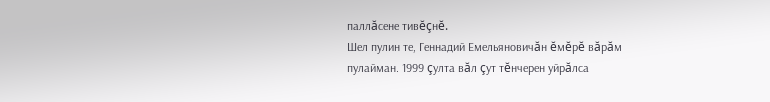паллăсене тивĕçнĕ.
Шел пулин те, Геннадий Емельяновичăн ĕмĕрĕ вăрăм пулайман. 1999 çулта вăл çут тĕнчерен уйрăлса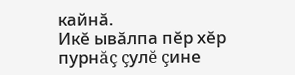кайнă.
Икĕ ывăлпа пĕр хĕр пурнăç çулĕ çине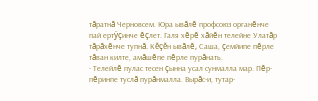тăратнă Черновсем. Юра ывăлĕ профсоюз органĕнче пай ертÿçинче ĕçлет. Галя хĕрĕ хăйĕн телейне Улатăр тăрăхĕнче тупнă. Кĕçĕн ывăлĕ, Саша, çемйипе пĕрле тăван килте, амăшĕпе пĕрле пурăнать.
- Телейлĕ пулас тесен çынна усал сунмалла мар. Пĕр-пĕринпе туслă пурăнмалла. Вырăс-и, тутар-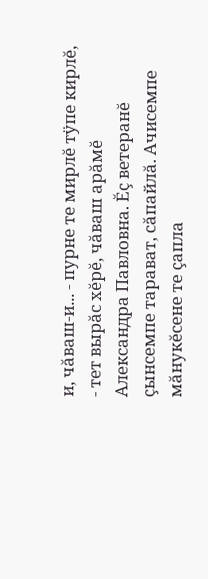и, чăваш-и... - пурне те мирлĕ тÿпе кирлĕ, - тет вырăс хĕрĕ, чăваш арăмĕ Александра Павловна. Ĕç ветеранĕ çынсемпе тарават, сăпайлă. Ачисемпе мăнукĕсене те çапла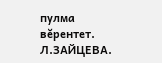пулма вĕрентет.
Л.ЗАЙЦЕВА.